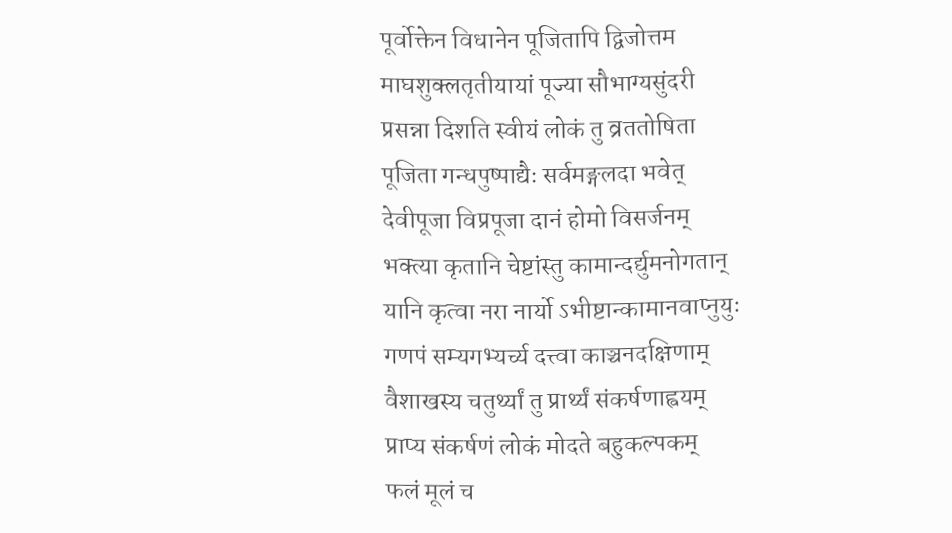पूर्वोक्तेन विधानेन पूजितापि द्विजोत्तम
माघशुक्लतृतीयायां पूज्या सौभाग्यसुंदरी
प्रसन्ना दिशति स्वीयं लोकं तु व्रततोषिता
पूजिता गन्धपुष्पाद्यैः सर्वमङ्गलदा भवेत्
देवीपूजा विप्रपूजा दानं होमो विसर्जनम्
भक्त्या कृतानि चेष्टांस्तु कामान्दर्द्युमनोगतान्
यानि कृत्वा नरा नार्यो ऽभीष्टान्कामानवाप्नुयुः
गणपं सम्यगभ्यर्च्य दत्त्वा काञ्चनदक्षिणाम्
वैशाखस्य चतुर्थ्यां तु प्रार्थ्यं संकर्षणाह्वयम्
प्राप्य संकर्षणं लोकं मोदते बहुकल्पकम्
फलं मूलं च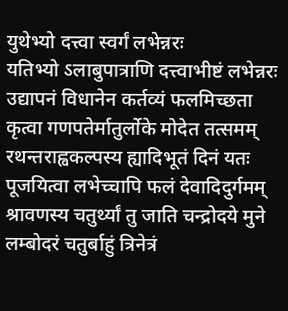युथेभ्यो दत्त्वा स्वर्गं लभेन्नरः
यतिभ्यो ऽलाबुपात्राणि दत्त्वाभीष्टं लभेन्नरः
उद्यापनं विधानेन कर्तव्यं फलमिच्छता
कृत्वा गणपतेर्मातुर्लोके मोदेत तत्समम्
रथन्तराह्वकल्पस्य ह्यादिभूतं दिनं यतः
पूजयित्वा लभेच्चापि फलं देवादिदुर्गमम्
श्रावणस्य चतुर्थ्यां तु जाति चन्द्रोदये मुने
लम्बोदरं चतुर्बाहुं त्रिनेत्रं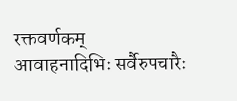रक्तवर्णकम्
आवाहनादिभिः सर्वैरुपचारैः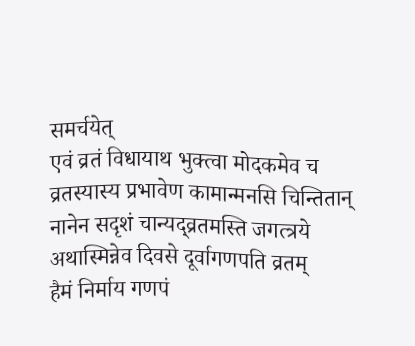समर्चयेत्
एवं व्रतं विधायाथ भुक्त्वा मोदकमेव च
व्रतस्यास्य प्रभावेण कामान्मनसि चिन्तितान्
नानेन सदृशं चान्यद्व्रतमस्ति जगत्त्रये
अथास्मिन्नेव दिवसे दूर्वागणपति व्रतम्
हैमं निर्माय गणपं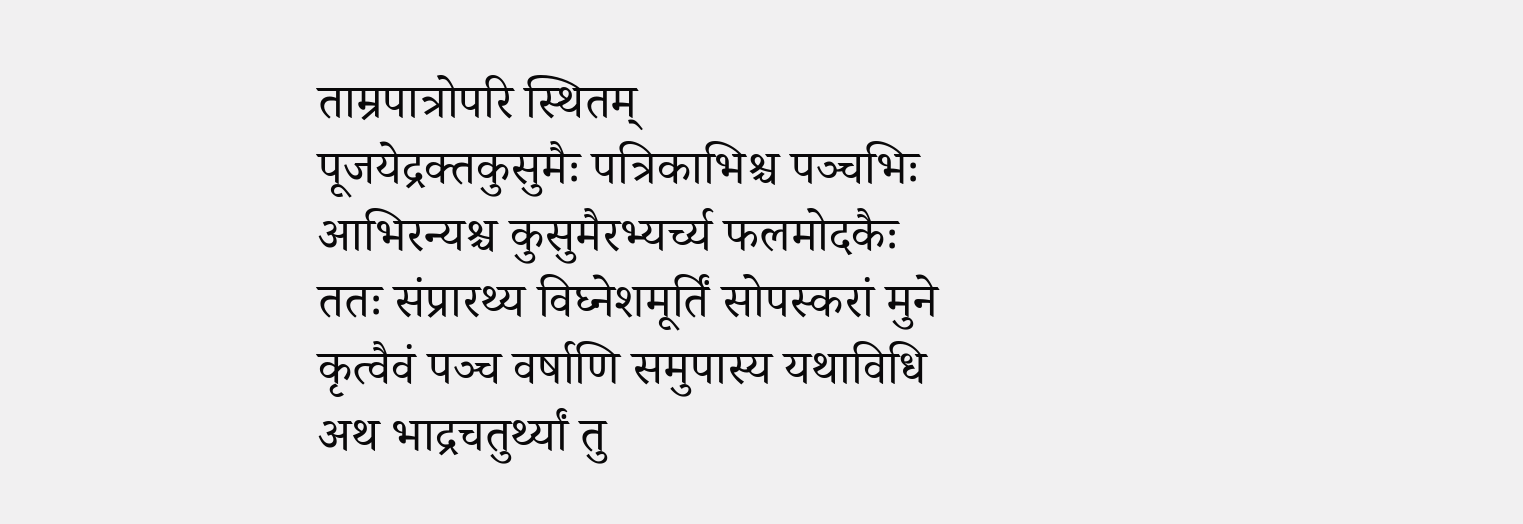ताम्रपात्रोपरि स्थितम्
पूजयेद्रक्तकुसुमैः पत्रिकाभिश्च पञ्चभिः
आभिरन्यश्च कुसुमैरभ्यर्च्य फलमोदकैः
ततः संप्रारथ्य विघ्नेशमूर्तिं सोपस्करां मुने
कृत्वैवं पञ्च वर्षाणि समुपास्य यथाविधि
अथ भाद्रचतुर्थ्यां तु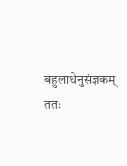बहुलाधेनुसंज्ञकम्
ततः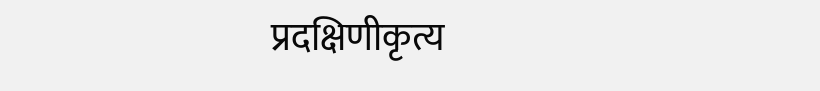प्रदक्षिणीकृत्य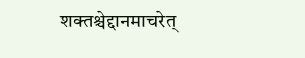शक्तश्चेद्दानमाचरेत्